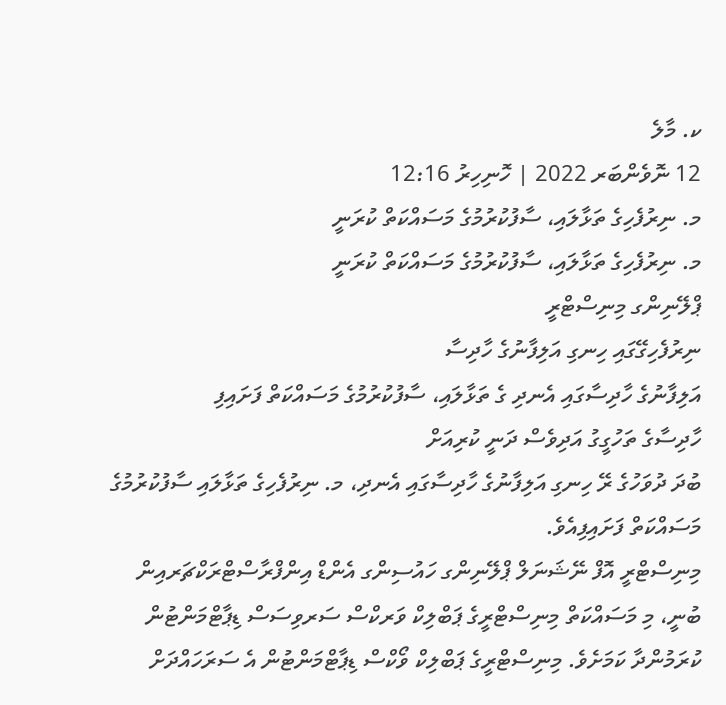ކ. މާލެ
12 ނޮވެންބަރ 2022 | ހޮނިހިރު 12:16
މ. ނިރުފެހިގެ ތަޅާލައި، ސާފުކުރުމުގެ މަސައްކަތް ކުރަނީ
މ. ނިރުފެހިގެ ތަޅާލައި، ސާފުކުރުމުގެ މަސައްކަތް ކުރަނީ
ޕްލޭނިންގ މިނިސްޓްރީ
ނިރުފެހިގޭގައި ހިނގި އަލިފާނުގެ ހާދިސާ
އަލިފާނުގެ ހާދިސާގައި އެނދި ގެ ތަޅާލައި، ސާފުކުރުމުގެ މަސައްކަތް ފަށައިފި
ހާދިސާގެ ތަހުގީގު އަދިވެސް ދަނީ ކުރިއަށް
ބުދަ ދުވަހުގެ ރޭ ހިނގި އަލިފާނުގެ ހާދިސާގައި އެނދި، މ. ނިރުފެހިގެ ތަޅާލައި ސާފުކުރުމުގެ މަސައްކަތް ފަށައިފިއެވެ.
މިނިސްޓްރީ އޮފް ނޭޝަނަލް ޕްލޭނިންގ ހައުސިންގ އެންޑް އިންފްރާސްޓްރަކްޗަރއިން ބުނީ، މި މަސައްކަތް މިނިސްޓްރީގެ ޕަބްލިކް ވަރކްސް ސަރވިސަސް ޑިޕާޓްމަންޓުން ކުރަމުންދާ ކަމަށެވެ. މިނިސްޓްރީގެ ޕަބްލިކް ވޯކްސް ޑިޕާޓްމަންޓުން އެ ސަރަހައްދަށް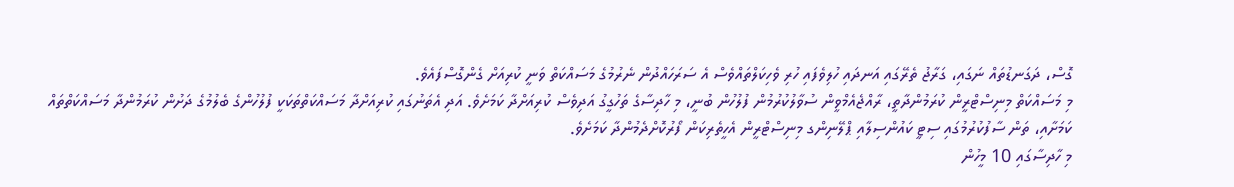ގޮސް، ދަގަނޑުތައް ނަގައި، ގަރާޖު ތެރޭގައި އަނދައި ހުލިވެފައި ހުރި ވެހިކަލްތައްވެސް އެ ސަރަހައްދުން ނެރުމުގެ މަސައްކަތް ވަނީ ކުރިއަށް ގެންގޮސްފައެވެ.
މި މަސައްކަތް މިނިސްޓްރީން ކުރަމުންދާތީ، ރާއްޖެއެމްވީން ސުވާލުކުރުމުން ފުލުހުން ބުނީ، މި ހާދިސާގެ ތަހުގީގު އަދިވެސް ކުރިއަށްދާ ކަމަށެވެ. އަދި އެތަނުގައި ކުރިއަށްދާ މަސައްކަތްތަކަކީ ފުލުހުންގެ ބެލުމުގެ ދަށުން ކުރަމުންދާ މަސައްކަތްތައް ކަމަށާއި، ތަން ސާފުކުރުމުގައި ސިޓީ ކައުންސިލާއި ޕްލޭނިންގ މިނިސްޓްރީން އެހީތެރިކަން ފޯރުކޮށްދެމުންދާ ކަމަށެވެ.
މި ހާދިސާގައި 10 މީހުން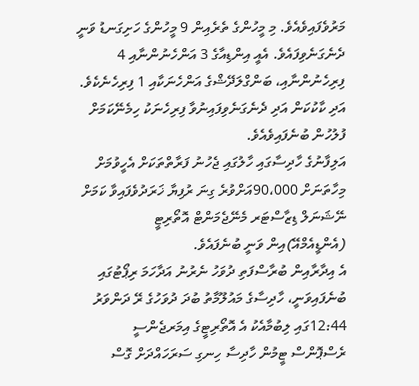މަރުވެފައިވެއެވެ. މި މީހުންގެ ތެރެއިން 9 މީހުންގެ ހަށިގަނޑު ވަނީ ދެނެގަނެވިފައެވެ. އެއީ އިންޑިއާގެ 3 އަންހެނުންނާއި 4 ފިރިހެނުންނާއި، ބަންގްލަދޭޝްގެ އަންހެނަކާއި 1 ފިރިހެނެކެވެ. އަދި ކާކުކަން އަދި ދެނެގަނެވިފައިނުވާ ފިރިހެނަކު ހިމެނޭކަމަށް ފުލުހުން ބުނެފައިވެއެވެ.
އަލިފާނުގެ ހާދިސާގައި ހާލުގައި ޖެހުނު ފަރާތްތަކަށް އެހީވުމަށް މިހާތަނަށް 90،000އަށްވުރެ ގިނަ ރުފިޔާ ޚަރަދުވެފައިވާ ކަމަށް ނޭޝަނަލް ޑިޒާސްޓަރ މެނޭޖެމަންޓް އޮތޯރިޓީ (އެންޑީއެމްއޭ)އިން ވަނީ ބުނެފައެވެ.
އެ އިދާރާއިން ބުރާސްފަތި ދުވަހު ނެރުނު އަދާހަމަ ރިޕޯޓުގައި ބުނެފައިވަނީ، ހާދިސާގެ މައުލޫމާތު ބުދަ ދުވަހުގެ ރޭ ދަންވަރު 12:44ގައި ލިބުމާއެކު އެ އޮތޯރިޓީގެ އިމަރޖެންސީ ރެސްޕޮންސް ޓީމުން ހާދިސާ ހިނގި ސަރަހައްދަށް ގޮސް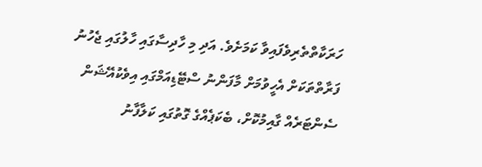ހަރަކާތްތެރިވެފައިވާ ކަމަށެވެ. އަދި މި ހާދިސާގައި ހާލުގައި ޖެހުނު ފަރާތްތަކަށް އެހީވުމަށް މާފަންނު ސްޓޭޑިއަމްގައި އިވެކުއޭޝަން ސެންޓަރެއް ގާއިމުކޮށް، ބެކަޕެއްގެ ގޮތުގައި ކަލާފާނު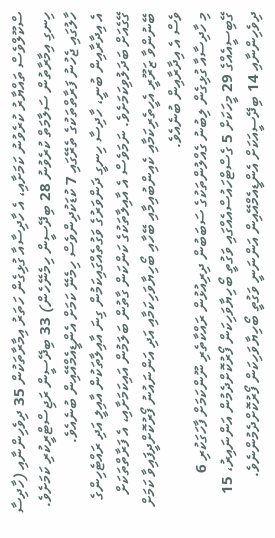ސްކޫލްވެސް ތައްޔާރު ކުރެވުނު ކަމަށާއި، އެ ހާދިސާއާ ގުޅިގެން ހަތަރު އިމާރާތަކުން 35 ދިވެހިންނާއި (ހާދިސާ ހިނގި އިމާރާތުން ސަލާމަތް ކުރެވުނު 28 ބިދޭސީން ހިމެނޭހެން) 33 ބިދޭސީން ރަޖިސްޓްރީކުރި ކަމަށެވެ.
ހާލުގައި ޖެހުނު ފަރާތްތަކުގެ ތެރޭގައި 7 ކުޑަކުދިންވެސް ހިމެނޭ ކަމަށް އެންޑީއެމްއޭއިން ބުނެއެވެ.
އެ އިދާރާއިން ބުނީ، ހާދިސާ ހިނގީ ދަންވަރުގެ ވަގުތެއްގައިކަމުން ގިނަ އާއިލާތަކުން އާއިލީ އަދި ރައްޓެހިންގެ ގޭގެއަށް ބަދަލުވިކަމަށެވެ. ނަމަވެސް އެ އާއިލާތަކުގެ ކަންކަން ގާތުން ބަލަމުން އައިކަމަށާއި، އެ ފަރާތްތަކަށް ބޭނުންވާ ޒަރޫރީ އެހީތެރިކަމާއި ކެއިންބުއިމާއި ބޭހާއި ބޯހިޔާވަހިކަމާއި އަދި އަންނައުނު ފޯރުކޮށްދީފައިވާ ކަމަށް ވެސް އެ އިދާރާއިން ބުނެއެވެ.
މި ހާދިސާއާ ގުޅިގެން ލިބުނު ގެއްލުންތަކުގެ ސަބަބުން ދިރިއުޅުން ރައްކާތެރި ނޫންކަމަށް ފާހަގަކުރި 6 ގޭބިސީއެއްގެ 29 މީހަކަށް 5 ގެސްޓްހައުސްއެއްގައި ވަގުތީ ބޯހިޔާވަހިކަން ފޯރުކޮށްދެމުން އަންނައިރު، 15 ދިވެހިންނާއި 14 ބިދޭސީއަކަށް އެންޑީއެމްއޭއިން އަންނަނީ ވަގުތީ ބޯހިޔާވަހިކަން ފޯރުކޮށްދެމުންނެވެ.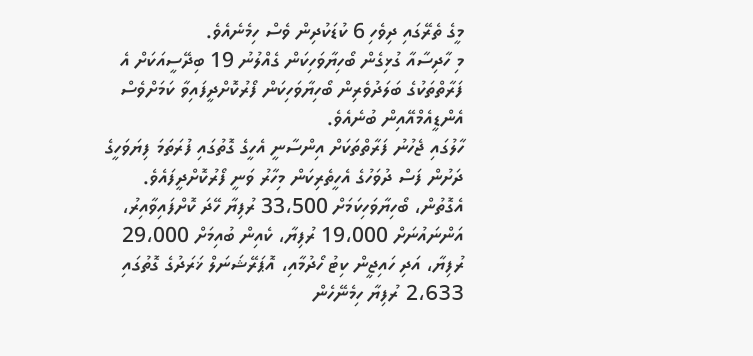މީގެ ތެރޭގައި ދިވެހި 6 ކުޑަކުދިން ވެސް ހިމެނެއެވެ.
މި ހާދިސާއާ ގުޅިގެން ބޯހިޔާވަހިކަން ގެއްލުނު 19 ބިދޭސީއަކަށް އެ ފަރާތްތަކުގެ ބަލަދުވެރިން ބޯހިޔާވަހިކަން ފޯރުކޮށްދީފައިވާ ކަމަށްވެސް އެންޑީއެމްއޭއިން ބުނެއެވެ.
ހާލުގައި ޖެހުނު ފަރާތްތަކަށް އިންސާނީ އެހީގެ ގޮތުގައި ފުރަތަމަ ފިޔަވަހީގެ ދަށުން ފަސް ދުވަހުގެ އެހީތެރިކަން މިހާރު ވަނީ ފޯރުކޮށްދީފައެވެ. އެގޮތުން، ބޯހިޔާވަހިކަމަށް 33،500 ރުފިޔާ ހޭދަ ކޮށްފައިވާއިރު، އަންނައުނަށް 19،000 ރުފިޔާ، ކެއިން ބުއިމަށް 29،000 ރުފިޔާ، އަދި ހައިޖީން ކިޓު ހޯދުމާއި، އޮޕަރޭޝަނަލް ޚަރަދުގެ ގޮތުގައި 2،633 ރުފިޔާ ހިމެނޭހެން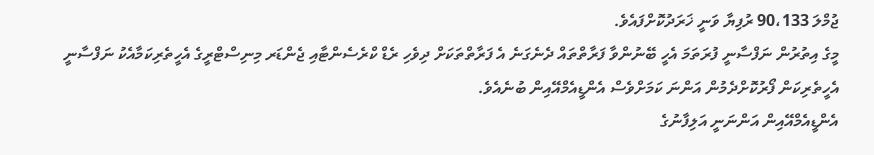ޖުމްލަ 90،133 ރުފިޔާ ވަނީ ޚަރަދުކޮށްފައެވެ.
މީގެ އިތުރުން ނަފްސާނީ ފުރަތަމަ އެހީ ބޭނުންވާ ފަރާތްތައް ދެނެގަނެ އެ ފަރާތްތަކަށް ދިވެހި ރެޑް ކްރެސެންޓާއި ޖެންޑަރ މިނިސްޓްރީގެ އެހީތެރިކަމާއެކު ނަފްސާނީ އެހީތެރިކަން ފޯރުކޮށްދެމުން އަންނަ ކަމަށްވެސް އެންޑީއެމްއޭއިން ބުނެއެވެ.
އެންޑީއެމްއޭއިން އަންނަނީ އަލިފާނުގެ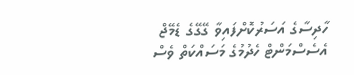ހާދިސާގެ އަސަރުކޮށްފައިވާ ގޭގޭގެ ޑެމޭޖް އެސެސްމަންޓް ހެދުމުގެ މަސައްކަތް ވެސް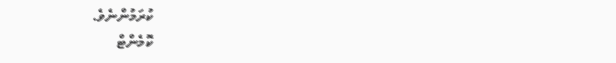ކުރަމުންނެވެ.
ކޮމެންޓް